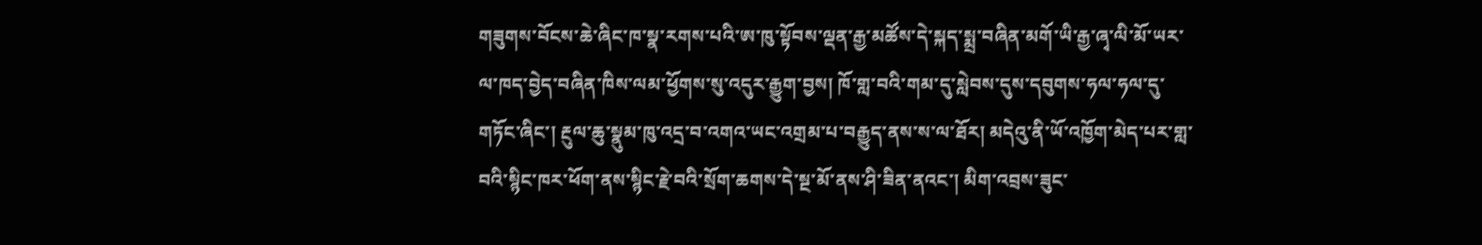གཟུགས་བོངས་ཆེ་ཞིང་ཁ་སྣ་རགས་པའི་ཨ་ཁུ་སྟོབས་ལྡན་རྒྱ་མཚོས་དེ་སྐད་སྨྲ་བཞིན་མགོ་ཡི་རྒྱ་ཞྭ་ལི་མོ་ཡར་ལ་ཁད་བྱེད་བཞིན་ཁིས་ལམ་ཕྱོགས་སུ་འདུར་རྒྱུག་བྱས། ཁོ་གླ་བའི་གམ་དུ་སླེབས་དུས་དབུགས་ཧལ་ཧལ་དུ་གཏོང་ཞིང་། རྔུལ་ཆུ་སྣུམ་ཁུ་འདྲ་བ་འགའ་ཡང་འགྲམ་པ་བརྒྱུད་ནས་ས་ལ་ཐོར། མདེའུ་ནི་ཡོ་འཁྱོག་མེད་པར་གླ་བའི་སྙིང་ཁར་ཕོག་ནས་སྙིང་རྗེ་བའི་སྲོག་ཆགས་དེ་སྔ་མོ་ནས་ཤི་ཟིན་ནའང་། མིག་འབྲས་ཟུང་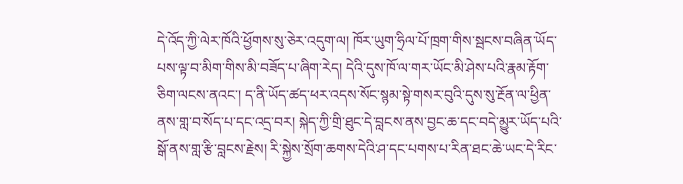དེ་འོད་ཀྱི་ལེར་ཁོའི་ཕྱོགས་སུ་ཅེར་འདུག་ལ། ཁོར་ཡུག་ཧྲིལ་པོ་ཁྲག་གིས་སྦངས་བཞིན་ཡོད་པས་ལྟ་བ་མིག་གིས་མི་བཟོད་པ་ཞིག་རེད། དེའི་དུས་ཁོ་ལ་གར་ཡོང་མི་ཤེས་པའི་རྣམ་རྟོག་ཅིག་ལངས་ནའང་། ད་ནི་ཡོད་ཚད་ཕར་འདས་སོང་སྙམ་སྟེ་གསར་བུའི་དུས་སུ་རྔོན་ལ་ཕྱིན་ནས་གླ་བ་སོད་པ་དང་འདྲ་བར། སྐེད་ཀྱི་གྲི་ཐུང་དེ་བླངས་ནས་བྱང་ཆ་དང་བདེ་མྱུར་ཡོད་པའི་སྒོ་ནས་གླ་རྩི་བླངས་རྗེས། རི་སྐྱེས་སྲོག་ཆགས་དེའི་ཤ་དང་པགས་པ་རིན་ཐང་ཆེ་ཡང་དེ་རིང་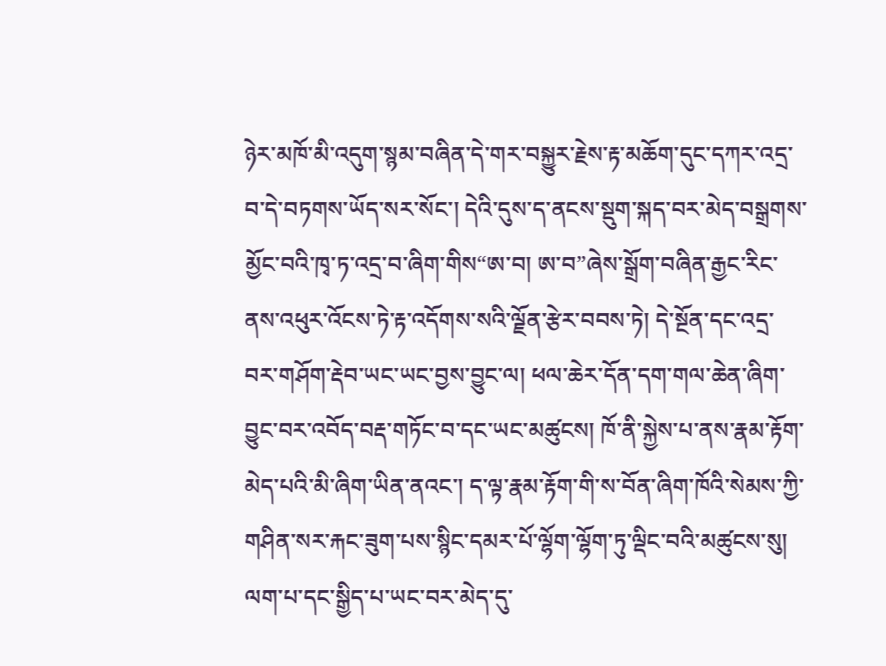ཉེར་མཁོ་མི་འདུག་སྙམ་བཞིན་དེ་གར་བསྐྱུར་རྗེས་རྟ་མཆོག་དུང་དཀར་འདྲ་བ་དེ་བཏགས་ཡོད་སར་སོང་། དེའི་དུས་ད་ནངས་སྡུག་སྐད་བར་མེད་བསྒྲགས་མྱོང་བའི་ཁྭ་ཏ་འདྲ་བ་ཞིག་གིས“ཨ་བ། ཨ་བ”ཞེས་སྒྲོག་བཞིན་རྒྱང་རིང་ནས་འཕུར་འོངས་ཏེ་རྟ་འདོགས་སའི་ལྗོན་རྩེར་བབས་ཏེ། དེ་སྔོན་དང་འདྲ་བར་གཤོག་རྡེབ་ཡང་ཡང་བྱས་བྱུང་ལ། ཕལ་ཆེར་དོན་དག་གལ་ཆེན་ཞིག་བྱུང་བར་འབོད་བརྡ་གཏོང་བ་དང་ཡང་མཚུངས། ཁོ་ནི་སྐྱེས་པ་ནས་རྣམ་རྟོག་མེད་པའི་མི་ཞིག་ཡིན་ནའང་། ད་ལྟ་རྣམ་རྟོག་གི་ས་བོན་ཞིག་ཁོའི་སེམས་ཀྱི་གཤིན་སར་རྐང་ཟུག་པས་སྙིང་དམར་པོ་ལྷོག་ལྷོག་ཏུ་ལྡིང་བའི་མཚུངས་སུ། ལག་པ་དང་སྒྱིད་པ་ཡང་བར་མེད་དུ་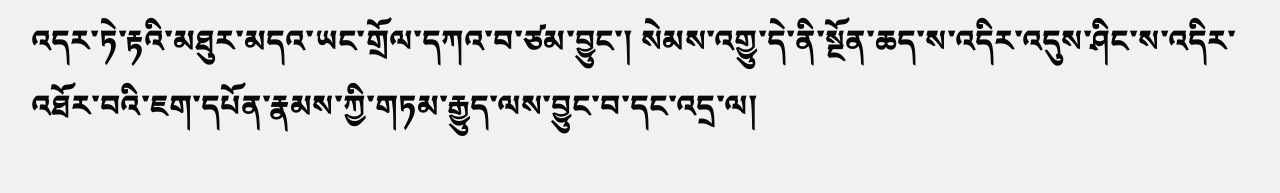འདར་ཏེ་རྟའི་མཐུར་མདའ་ཡང་གྲོལ་དཀའ་བ་ཙམ་བྱུང་། སེམས་འགྱུ་དེ་ནི་སྔོན་ཆད་ས་འདིར་འདུས་ཤིང་ས་འདིར་འཐོར་བའི་ཇག་དཔོན་རྣམས་ཀྱི་གཏམ་རྒྱུད་ལས་བྱུང་བ་དང་འདྲ་ལ།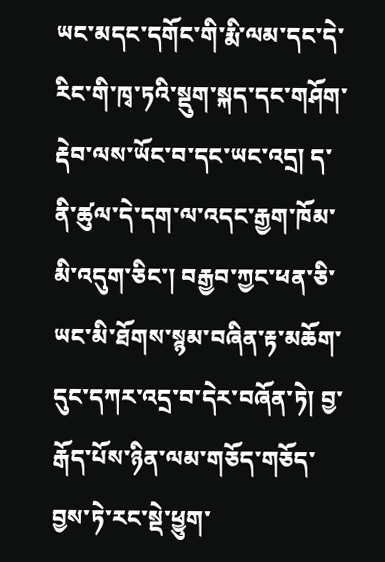ཡང་མདང་དགོང་གི་རྨི་ལམ་དང་དེ་རིང་གི་ཁྭ་ཏའི་སྡུག་སྐད་དང་གཤོག་རྡེབ་ལས་ཡོང་བ་དང་ཡང་འདྲ། ད་ནི་ཚུལ་དེ་དག་ལ་འདང་རྒྱག་ཁོམ་མི་འདུག་ཅིང་། བརྒྱབ་ཀྱང་ཕན་ཅི་ཡང་མི་ཐོགས་སྙམ་བཞིན་རྟ་མཆོག་དུང་དཀར་འདྲ་བ་དེར་བཞོན་ཏེ། བྱ་རྒོད་པོས་ཉིན་ལམ་གཅོད་གཅོད་བྱས་ཏེ་རང་སྡེ་ཕྱུག་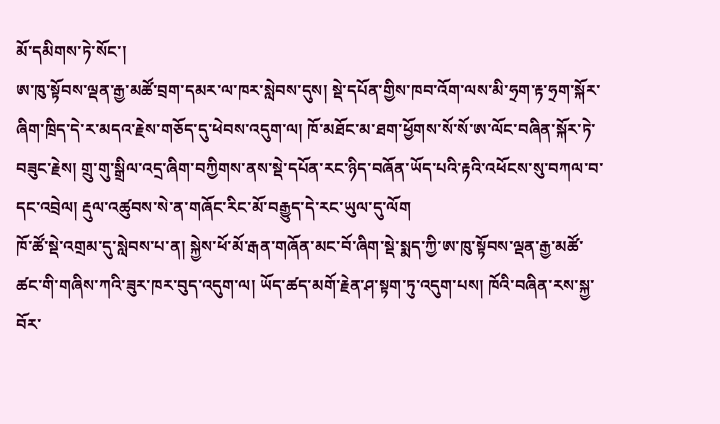མོ་དམིགས་ཏེ་སོང་།
ཨ་ཁུ་སྟོབས་ལྡན་རྒྱ་མཚོ་བྲག་དམར་ལ་ཁར་སླེབས་དུས། སྡེ་དཔོན་གྱིས་ཁབ་འོག་ལས་མི་ཧྲག་རྟ་ཧྲག་སྐོར་ཞིག་ཁྲིད་དེ་ར་མདའ་རྗེས་གཅོད་དུ་ཕེབས་འདུག་ལ། ཁོ་མཐོང་མ་ཐག་ཕྱོགས་སོ་སོ་ཨ་ལོང་བཞིན་སྐོར་ཏེ་བཟུང་རྗེས། གྲུ་གུ་སྒྲིལ་འདྲ་ཞིག་བཀྱིགས་ནས་སྡེ་དཔོན་རང་ཉིད་བཞོན་ཡོད་པའི་རྟའི་འཕོངས་སུ་བཀལ་བ་དང་འབྲེལ། རྡུལ་འཚུབས་སེ་ན་གཞོང་རིང་མོ་བརྒྱུད་དེ་རང་ཡུལ་དུ་ལོག
ཁོ་ཚོ་སྡེ་འགྲམ་དུ་སླེབས་པ་ན། སྐྱེས་ཕོ་མོ་རྒན་གཞོན་མང་བོ་ཞིག་སྡེ་སྨད་ཀྱི་ཨ་ཁུ་སྟོབས་ལྡན་རྒྱ་མཚོ་ཚང་གི་གཞིས་ཀའི་ཟུར་ཁར་བུད་འདུག་ལ། ཡོད་ཚད་མགོ་རྗེན་ཤ་སྟག་ཏུ་འདུག་པས། ཁོའི་བཞིན་རས་སྐྱ་བོར་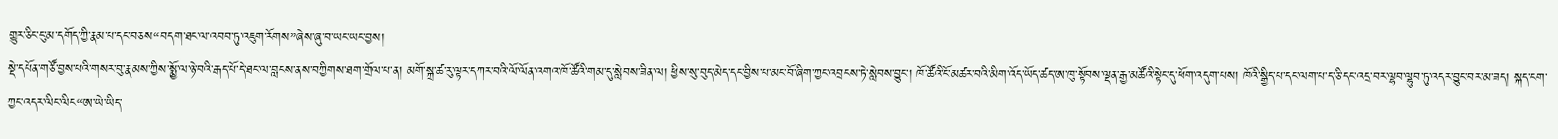གྱུར་ཅིང་ངུ་མ་དགོད་ཀྱི་རྣམ་པ་དང་བཅས“བདག་ཐང་ལ་འབབ་ཏུ་འཇུག་རོགས”ཞེས་ཞུ་བ་ཡང་ཡང་བྱས།
སྡེ་དཔོན་གཙོ་བྱས་པའི་གསར་བུ་རྣམས་ཀྱིས་སྨྱོ་ལ་ཉེ་བའི་རྒད་པོ་དེ་ཐང་ལ་བླངས་ནས་བཀྱིགས་ཐག་གྲོལ་པ་ན། མགོ་སྐྲ་ཚ་རུ་ལྟར་དཀར་བའི་ལོ་ལོན་འགའ་ཁོ་ཚོའི་གམ་དུ་སླེབས་ཟིན་ལ། ཕྱིས་སུ་བུད་མེད་དང་བྱིས་པ་མང་བོ་ཞིག་ཀྱང་འབྲངས་ཏེ་སླེབས་བྱུང་། ཁོ་ཚོའི་ངོ་མཚར་བའི་མིག་འོད་ཡོད་ཚད་ཨ་ཁུ་སྟོབས་ལྡན་རྒྱ་མཚོའི་སྟེང་དུ་ཕོག་འདུག་པས། ཁོའི་སྒྱིད་པ་དང་ལག་པ་ད་ཅི་དང་འདྲ་བར་ལྷབ་ལྷུབ་ཏུ་འདར་བྱུང་བར་མ་ཟད། སྐད་ངག་ཀྱང་འདར་ལིང་ལིང“ཨ་ཡེ་ཡིད་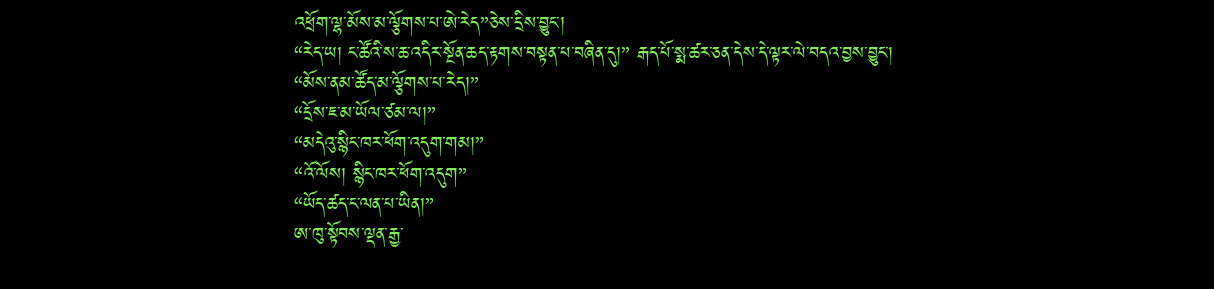འཕྲོག་ལྷ་མོས་མ་ལྕོགས་པ་ཨེ་རེད”ཅེས་དྲིས་བྱུང་།
“རེད་ཡ། ང་ཚོའི་ས་ཆ་འདིར་སྔོན་ཆད་རྟགས་བསྟན་པ་བཞིན་དུ།” རྒད་པོ་སྨ་ཚར་ཅན་དེས་དེ་ལྟར་ལེ་བདའ་བྱས་བྱུང་།
“མོས་ནམ་ཚོད་མ་ལྕོགས་པ་རེད།”
“དྲོས་ཇ་མ་ཡོལ་ཙམ་ལ།”
“མདེའུ་སྙིང་ཁར་ཕོག་འདུག་གམ།”
“འོ་ལོས། སྙིང་ཁར་ཕོག་འདུག”
“ཡོད་ཚད་ང་ལན་པ་ཡིན།”
ཨ་ཁུ་སྟོབས་ལྡན་རྒྱ་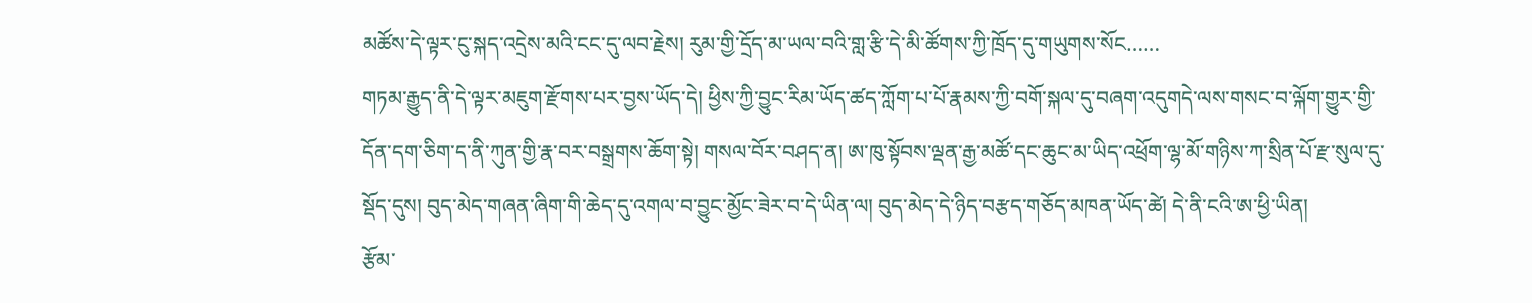མཚོས་དེ་ལྟར་ངུ་སྐད་འདྲེས་མའི་ངང་དུ་ལབ་རྗེས། རུམ་གྱི་དྲོད་མ་ཡལ་བའི་གླ་རྩི་དེ་མི་ཚོགས་ཀྱི་ཁྲོད་དུ་གཡུགས་སོང……
གཏམ་རྒྱུད་ནི་དེ་ལྟར་མཇུག་རྫོགས་པར་བྱས་ཡོད་དེ། ཕྱིས་ཀྱི་བྱུང་རིམ་ཡོད་ཚད་ཀློག་པ་པོ་རྣམས་ཀྱི་བགོ་སྐལ་དུ་བཞག་འདུགདེ་ལས་གསང་བ་ལྐོག་གྱུར་གྱི་དོན་དག་ཅིག་ད་ནི་ཀུན་གྱི་རྣ་བར་བསྒྲགས་ཆོག་སྟེ། གསལ་བོར་བཤད་ན། ཨ་ཁུ་སྟོབས་ལྡན་རྒྱ་མཚོ་དང་ཆུང་མ་ཡིད་འཕྲོག་ལྷ་མོ་གཉིས་ཀ་སྲིན་པོ་རྫ་སུལ་དུ་སྡོད་དུས། བུད་མེད་གཞན་ཞིག་གི་ཆེད་དུ་འགལ་བ་བྱུང་མྱོང་ཟེར་བ་དེ་ཡིན་ལ། བུད་མེད་དེ་ཉིད་བརྩད་གཅོད་མཁན་ཡོད་ཚེ། དེ་ནི་ངའི་ཨ་ཕྱི་ཡིན།
རྩོམ་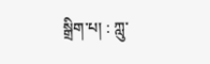སྒྲིག་པ། : ཀླུ་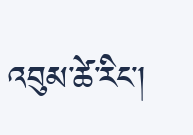འབུམ་ཚེ་རིང་།